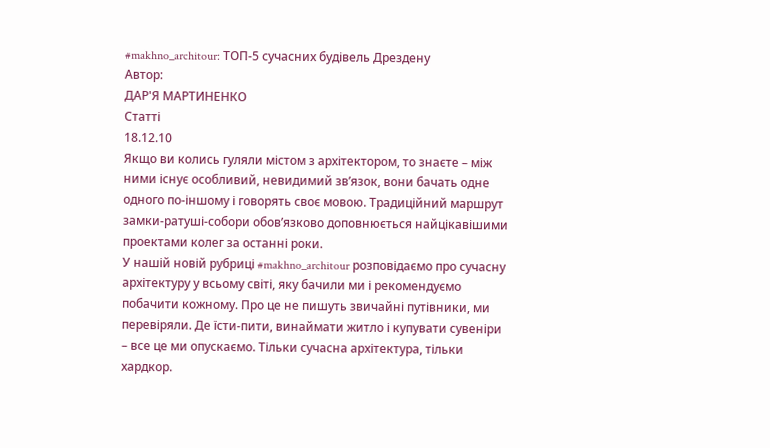#makhno_architour: ТОП-5 сучасних будівель Дрездену
Автор:
ДАР'Я МАРТИНЕНКО
Статті
18.12.10
Якщо ви колись гуляли містом з архітектором, то знаєте – між ними існує особливий, невидимий зв’язок, вони бачать одне одного по-іншому і говорять своє мовою. Традиційний маршрут замки-ратуші-собори обов’язково доповнюється найцікавішими проектами колег за останні роки.
У нашій новій рубриці #makhno_architour розповідаємо про сучасну архітектуру у всьому світі, яку бачили ми і рекомендуємо побачити кожному. Про це не пишуть звичайні путівники, ми перевіряли. Де їсти-пити, винаймати житло і купувати сувеніри – все це ми опускаємо. Тільки сучасна архітектура, тільки хардкор.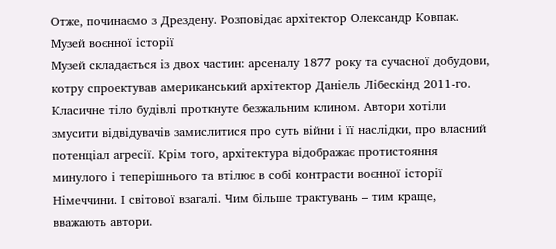Отже, починаємо з Дрездену. Розповідає архітектор Олександр Ковпак.
Музей воєнної історії
Музей складається із двох частин: арсеналу 1877 року та сучасної добудови, котру спроектував американський архітектор Даніель Лібескінд 2011-го. Класичне тіло будівлі проткнуте безжальним клином. Автори хотіли змусити відвідувачів замислитися про суть війни і її наслідки, про власний потенціал агресії. Крім того, архітектура відображає протистояння минулого і теперішнього та втілює в собі контрасти воєнної історії Німеччини. І світової взагалі. Чим більше трактувань – тим краще, вважають автори.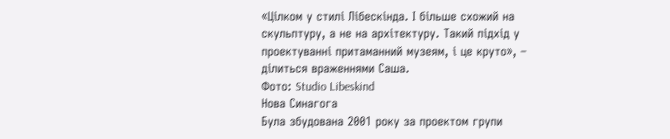«Цілком у стилі Лібескінда. І більше схожий на скульптуру, а не на архітектуру. Такий підхід у проектуванні притаманний музеям, і це круто», – ділиться враженнями Саша.
Фото: Studio Libeskind
Нова Синагога
Була збудована 2001 року за проектом групи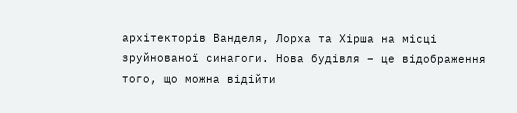архітекторів Ванделя, Лорха та Хірша на місці зруйнованої синагоги. Нова будівля – це відображення того, що можна відійти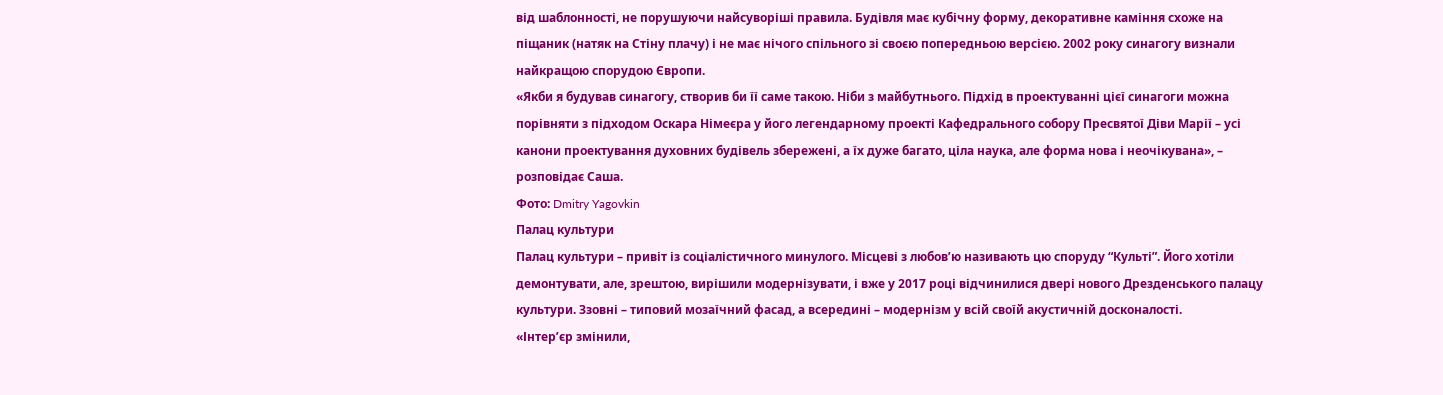від шаблонності, не порушуючи найсуворіші правила. Будівля має кубічну форму, декоративне каміння схоже на піщаник (натяк на Стіну плачу) і не має нічого спільного зі своєю попередньою версією. 2002 року синагогу визнали найкращою спорудою Європи.
«Якби я будував синагогу, створив би її саме такою. Ніби з майбутнього. Підхід в проектуванні цієї синагоги можна порівняти з підходом Оскара Німеєра у його легендарному проекті Кафедрального собору Пресвятої Діви Марії – усі канони проектування духовних будівель збережені, а їх дуже багато, ціла наука, але форма нова і неочікувана», – розповідає Саша.
Фото: Dmitry Yagovkin
Палац культури
Палац культури – привіт із соціалістичного минулого. Місцеві з любов’ю називають цю споруду “Культі”. Його хотіли демонтувати, але, зрештою, вирішили модернізувати, і вже у 2017 році відчинилися двері нового Дрезденського палацу культури. Ззовні – типовий мозаїчний фасад, а всередині – модернізм у всій своїй акустичній досконалості.
«Інтер’єр змінили,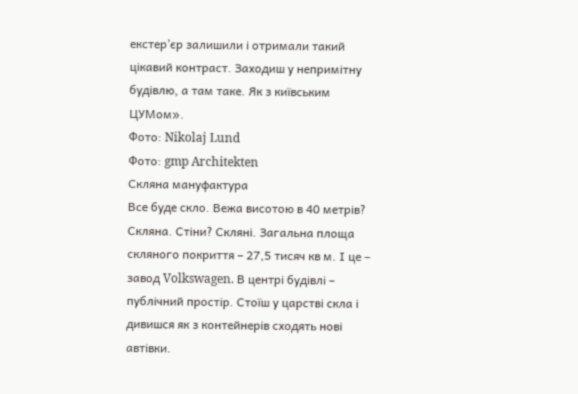екстер’єр залишили і отримали такий цікавий контраст. Заходиш у непримітну будівлю, а там таке. Як з київським ЦУМом».
Фото: Nikolaj Lund
Фото: gmp Architekten
Скляна мануфактура
Все буде скло. Вежа висотою в 40 метрів? Скляна. Стіни? Скляні. Загальна площа скляного покриття – 27,5 тисяч кв м. І це – завод Volkswagen. В центрі будівлі – публічний простір. Стоїш у царстві скла і дивишся як з контейнерів сходять нові автівки.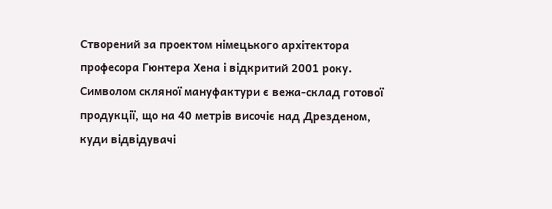Створений за проектом німецького архітектора професора Гюнтера Хена і відкритий 2001 року. Символом скляної мануфактури є вежа-склад готової продукції, що на 40 метрів височіє над Дрезденом, куди відвідувачі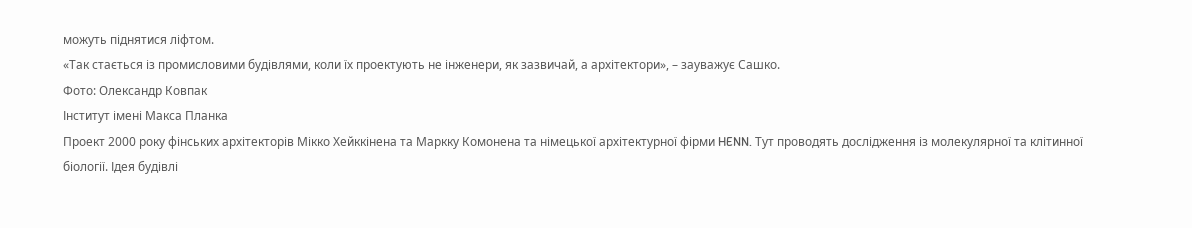можуть піднятися ліфтом.
«Так стається із промисловими будівлями, коли їх проектують не інженери, як зазвичай, а архітектори», – зауважує Сашко.
Фото: Олександр Ковпак
Інститут імені Макса Планка
Проект 2000 року фінських архітекторів Мікко Хейккінена та Маркку Комонена та німецької архітектурної фірми HENN. Тут проводять дослідження із молекулярної та клітинної біології. Ідея будівлі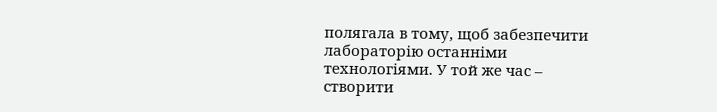полягала в тому, щоб забезпечити лабораторію останніми технологіями. У той же час – створити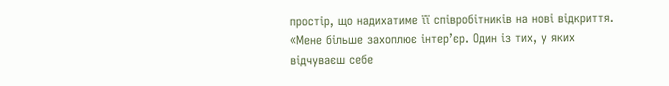простір, що надихатиме її співробітників на нові відкриття.
«Мене більше захоплює інтер’єр. Один із тих, у яких відчуваєш себе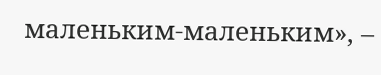маленьким-маленьким», –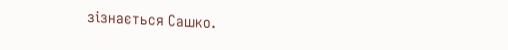зізнається Сашко.